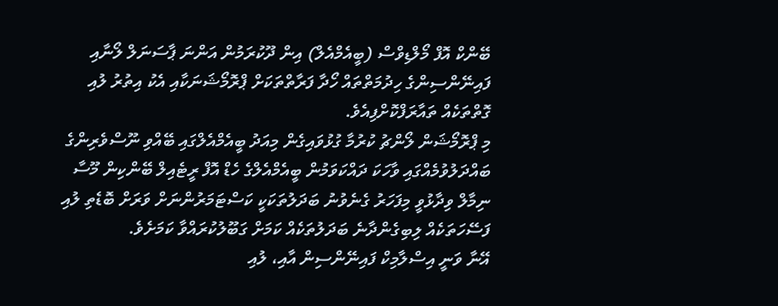ބޭންކް އޮފް މޯލްޑިވްސް (ބީއެމްއެލް) އިން ދޫކުރަމުން އަންނަ ޕާސަނަލް ލޯނާއި ފައިނޭންސިންގެ ހިދުމަތްތައް ހޯދާ ފަރާތްތަކަށް ޕްރޮމޯޝަނަކާއި އެކު އިތުރު ލުއި ގޮތްތަކެއް ތައާރަފްކޮށްފިއެވެ.
މި ޕްރޮމޯޝަން ލޯންޗު ކުރުމާ ގުޅުވައިގެން މިއަދު ބީއެމްއެލްގައި ބޭއްވި ނޫސްވެރިންގެ ބައްދަލުވުމެއްގައި ވާހަކަ ދައްކަވަމުން ބީއެމްއެލްގެ ހެޑް އޮފް ރީޓެއިލް ބޭންކިން މޫސާ ނިމާލް ވިދާޅުވީ މިފަހަރު ގެނެވުނު ބަދަލުތަކަކީ ކަސްޓަމަރުންނަށް ވަރަށް ބޮޑެތި ލުއި ފަސޭހަތަކެއް ލިބިގެންދާނެ ބަދަލުތަކެއް ކަމަށް ގަބޫލުކުރައްވާ ކަމަށެވެ.
އޭނާ ވަނީ އިސްލާމިކް ފައިނޭންސިން އާއި، ލުއި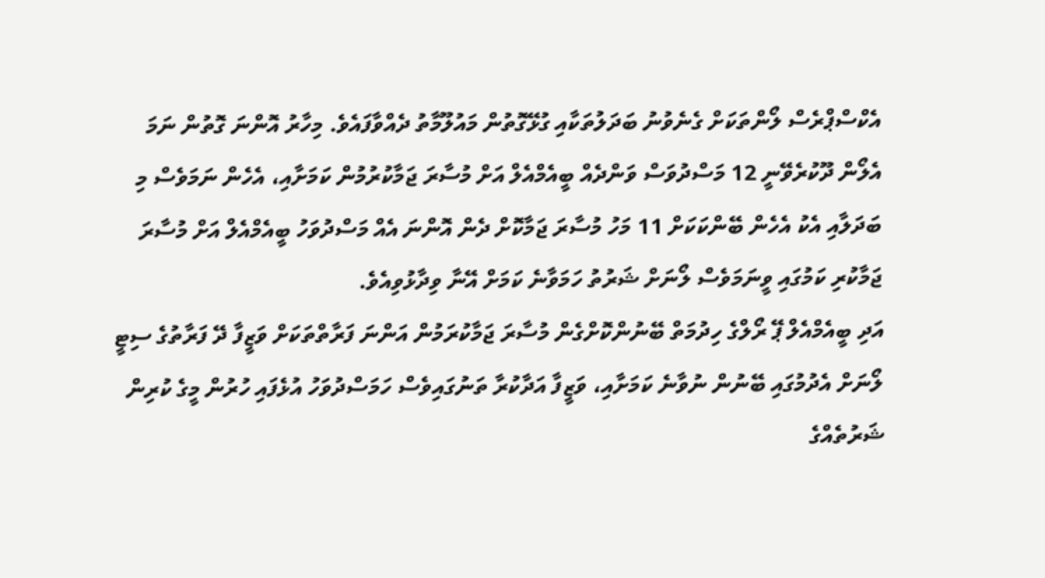އެކްސްޕްރެސް ލޯންތަކަށް ގެނެވުނު ބަދަލުތަކާއި ގުޅޭގޮތުން މައުލޫމާތު ދެއްވާފައެވެ. މިހާރު އޮންނަ ގޮތުން ނަމަ އެލޯން ދޫކުރެވޭނީ 12 މަސްދުވަސް ވަންދެއް ބީއެމްއެލް އަށް މުސާރަ ޖަމާކުރުމުން ކަމަށާއި، އެހެން ނަމަވެސް މި ބަދަލާއި އެކު އެހެން ބޭންކަކަށް 11 މަހު މުސާރަ ޖަމާކޮށް ދެން އޮންނަ އެއް މަސްދުވަހު ބީއެމްއެލް އަށް މުސާރަ ޖަމާކުރި ކަމުގައި ވީނަމަވެސް ލޯނަށް ޝަރުތު ހަމަވާނެ ކަމަށް އޭނާ ވިދާޅުވިއެވެ.
އަދި ބީއެމްއެލް ޕޭ ރޯލްގެ ހިދުމަތް ބޭނުންކޮށްގެން މުސާރަ ޖަމާކުރަމުން އަންނަ ފަރާތްތަކަށް ވަޒީފާ ދޭ ފަރާތުގެ ސިޓީ ލޯނަށް އެދުމުގައި ބޭނުން ނުވާނެ ކަމަށާއި، ވަޒީފާ އަދާކުރާ ތަނުގައިވެސް ހަމަސްދުވަހު އުޅެފައި ހުރުން މީގެ ކުރިން ޝަރުތެއްގެ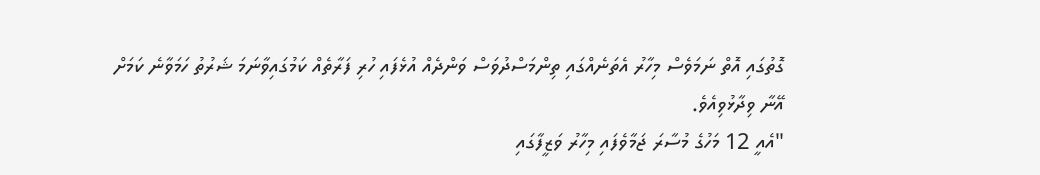ގޮތުގައި އޮތް ނަމަވެސް މިހާރު އެތަނެއްގައި ތިންމަސްދުވަސް ވަންދެއް އުޅެފައި ހުރި ފަރާތެއް ކަމުގައިވާނަމަ ޝަރުތު ހަމަވާނެ ކަމަށް އޭނާ ވިދާޅުވިއެވެ.
"އެއީ 12 މަހުގެ މުސާރަ ޖަމާވެފައި މިހާރު ވަޒީފާގައި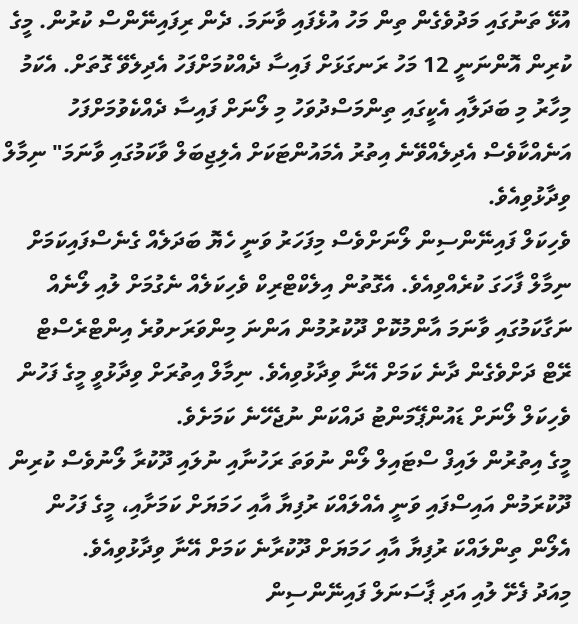އުޅޭ ތަނުގައި މަދުވެގެން ތިން މަހު އުޅެފައި ވާނަމަ. ދެން ރިފައިނޭންސް ކުރުން. މީގެ ކުރިން އޮންނަނީ 12 މަހު ރަނގަޅަށް ފައިސާ ދެއްކުމަށްފަހު އެދިލެވޭ ގޮތަށް. އެކަމު މިހާރު މި ބަދަލާއި އެކީގައި ތިންމަސްދުވަހު މި ލޯނަށް ފައިސާ ދެއްކެވުމަށްފަހު އަނެއްކާވެސް އެދިލެއްވޭނެ އިތުރު އެމައުންޓަކަށް އެލިޖިބަލް ވާކަމުގައި ވާނަމަ" ނިމާލް ވިދާޅުވިއެވެ.
ވެހިކަލް ފައިނޭންސިން ލޯނަށްވެސް މިފަހަރު ވަނީ ހެޔޮ ބަދަލެއް ގެނެސްފައިކަމަށް ނިމާލް ފާހަގަ ކުރެއްވިއެވެ. އެގޮތުން އިލެކްޓްރިކް ވެހިކަލެއް ނެގުމަށް ލުއި ލޯނެއް ނަގާކަމުގައި ވާނަމަ އާންމުކޮށް ދޫކުރުމުން އަންނަ މިންވަރަށވުރެ އިންޓްރެސްޓް ރޭޓް ދަށްވެގެން ދާނެ ކަމަށް އޭނާ ވިދާޅުވިއެވެ. ނިމާލް އިތުރަށް ވިދާޅުވީ މީގެ ފަހުން ވެހިކަލް ލޯނަށް ޑައުންޕޭމަންޓު ދައްކަން ނުޖެހޭނެ ކަމަށެވެ.
މީގެ އިތުރުން ލައިފް ސްޓައިލް ލޯން ނުވަތަ ރަހުނާއި ނުލައި ދޫކުރާ ލޯނުވެސް ކުރިން ދޫކުރަމުން އައިސްފައި ވަނީ އެއްލައްކަ ރުފިޔާ އާއި ހަމަޔަށް ކަމަށާއި، މީގެ ފަހުން އެލޯން ތިންލައްކަ ރުފިޔާ އާއި ހަމަޔަށް ދޫކުރާނެ ކަމަށް އޭނާ ވިދާޅުވިއެވެ.
މިއަދު ފެށޭ ލުއި އަދި ޕާސަނަލް ފައިނޭންސިން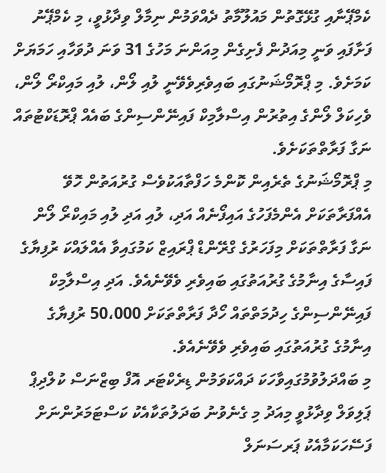ކެމްޕޭނާއި ގުޅޭގޮތުން މައުލޫމާތު ދެއްވަމުން ނިމާލް ވިދާޅުވީ، މި ކެމްޕޭނު ފަށާފައި ވަނީ މިއަދުން ފެށިގެން މިއަންނަ މަހުގެ 31 ވަނަ ދުވަހާއި ހަމަޔަށް ކަމަށެވެ. މި ޕްރޮމޯޝަނުގައި ބައިވެރިވެވޭނީ ލުއި ލޯން، ލުއި މައިކްރޯ ލޯން، ވެހިކަލް ލޯންގެ އިތުރުން އިސްލާމިކް ފައިނޭންސިންގެ ބައެއް ޕްރޮޑަކްޓުތައް ނަގާ ފަރާތްތަކަށެވެ.
މި ޕްރޮމޯޝަނުގެ ތެރެއިން ކޮންމެ ހަފްތާއަކުވެސް ގުރުއަތުން ހޮވޭ އެއްފަރާތަކަށް އެންމެފަހުގެ އައިފޯނެއް އަދި، ލުއި އަދި ލުއި މައިކްރޯ ލޯން ނަގާ ފަރާތްތަކަށް މިފަހަރުގެ ގްރޭންޑް ޕްރައިޒް ކަމުގައިވާ އެއްލައްކަ ރުފިޔާގެ ފައިސާގެ އިނާމުގެ ގުރުއަތުގައި ބައިވެރި ވެވޭނެއެވެ. އަދި އިސްލާމިކް ފައިނޭންސިންގެ ހިދުމަތްތައް ހޯދާ ފަރާތްތަކަށް 50،000 ރުފިޔާގެ އިނާމުގެ ގުރުއަތުގައި ބައިވެރި ވެވޭނެއެވެ.
މި ބައްދަލުވުމުގައިވާހަކަ ދައްކަވަމުން ޑިރެކްޓަރ އޮފް ބިޒްނަސް ކުލްދިޕް ޕަލިވަލް ވިދާޅުވީ މިއަދު މި ގެނެވުނު ބަދަލުތަކާއެކު ކަސްޓަމަރުންނަށް ފަސޭހަކަމާއެކު ޕަރސަނަލް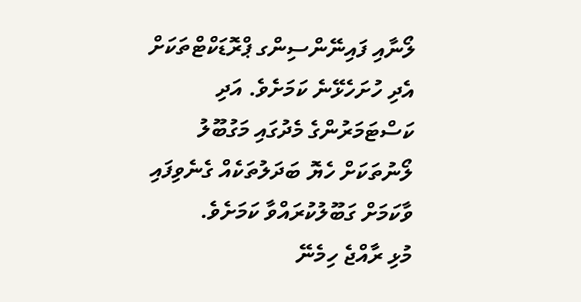ލޯނާއި ފައިނޭންސިންގ ޕްރޮޑަކްޓްތަކަށް އެދި ހުށަހެޅޭނެ ކަމަށެވެ. އަދި ކަސްޓަމަރުންގެ މެދުގައި މަގުބޫލު ލޯނުތަކަށް ހެޔޮ ބަދަލުތަކެއް ގެނެވިފައި ވާކަމަށް ގަބޫލުކުރައްވާ ކަމަށެވެ.
މުޅި ރާއްޖެ ހިމެނޭ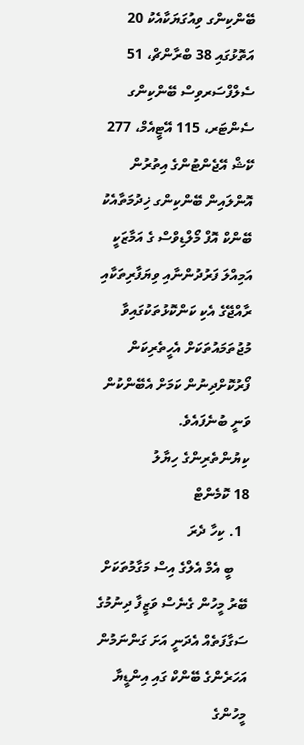ބޭންކިންގ ވިއުގަޔަކާއެކު 20 އަތޮޅުގައި 38 ބްރާންޗް، 51 ސެލްފްސަރވިސް ބޭންކިންގ ސެންޓަރ، 115 އޭޓީއެމް، 277 ކޭޝް އޭޖެންޓުންގެ އިތުރުން އޮންލައިން ބޭންކިންގ ޚިދުމަތާއެކު ބޭންކް އޮފް މޯލްޑިވްސް ގެ އަމާޒަކީ އަމިއްލަ ފަރުދުންނާއި ވިޔަފާރިތަކާއި ރާއްޖޭގެ އެކި ކަންކޮޅުތަކުގައިވާ މުޖުތަމައުތަކަށް އެހީތެރިކަން ފޯރުކޮށްދިނުން ކަމަށް އެބޭންކުން ވަނީ ބުނެފައެވެ.
ކިޔުންތެރިންގެ ހިޔާލު
18 ކޮމެންޓް
  1. ކިހާ ދެރަ
    ބީ އެމް އެލްގެ އިސް މަގާމުތަކަށް ބޭރު މީހުން ގެނެސް ވަޒީފާ ދިނުމުގެ ސަގާފަތެއް އެދަނީ އަށަ ގަންނަމުން އަހަރެންގެ ބޭންކް ގައި އިންޑީޔާ މީހުންގެ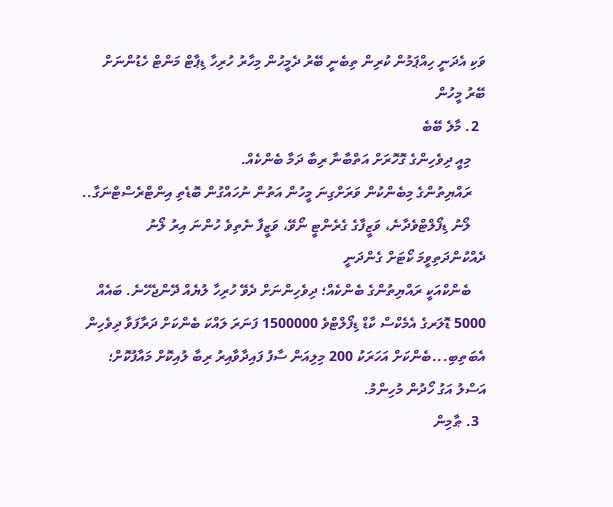ވަކި އެދަނީ ހިއްޕަމުން ކުރިން ތިބެނީ ބޭރު ދެމީހުން މިހާރު ހުރިހާ ޑިޕާޓް މަންޓް ހެޑުންނަށް ބޭރު މީހުން
  2. މާލެ ބޭބެ
    މިއީ ދިވެހިންގެ ގޮހޮރަށް އަތްބާނާ ރިބާ ދަމާ ބެންކެއް.
    ރައްޔިތުންގެ މިބެންކުން ވަރަށްގިނަ މީހުން އަތުން ނުހައްގުން ބޮޑެތި އިންޓްރެސްޓްނަގާ..
    ލޯނު ޑިފޯލްޓްވެދާނެ، ވަޒީފާގެ ގެރެންޓީ ނޯވޭ، ވަޒީފާ ނެތިވެ ހުންނަ އިރު ލޯނު ދެއްކުންދަތިވީމަ ކޯޓަށް ގެންދަނީ
    ބެންކްއަކީ ރައްޔިތުންގެ ބެންކެއް؛ ދިވެހިންނަށް ދެވޭ ހުރިހާ ލުޔެއް ދޭންޖެހޭނެ. ބައެއް 5000 ޑޮލަރގެ އެމެކްސް ކާޑް ޑިފޯލްޓްވެ 1500000 ފަނަރަ ލައްކަ ބެންކަށް ދަރާފަވާ ދިވެހިން އެބަތިބި...ބެންކަށް އަހަރަކު 200 މިލިއަން ސާފު ފައިދާވާއިރު ރިބާ ލުއިކޮށް މައާފުކޮށް؛ އަސްލު އަގު ހޯދުން މުހިންމު.
  3. ޠާމިން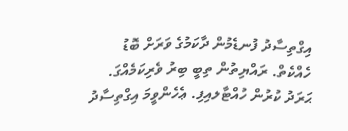އިގްތިސާދު ފުނޑެމުން ދާކަމުގެ ވަރަށް ބޮޑު ހެއްކެތް. ރައްޔިތުން ތިބީ ބިރު ވެރިކަމެއްގަ. ޙަރަދު ކުރުން ހުއްޓާލއިފި. ޢެހެންވީމަ އިގްތިސާދު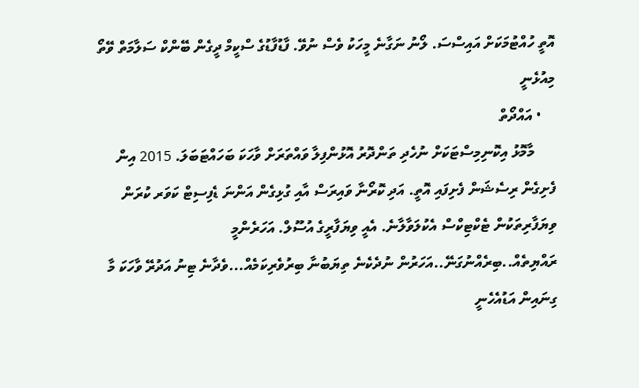އޮތީ ހުއްޓުމަކަށް އައިސްސަ. ލޯނު ނަގާނެ މީހަކު ވެސް ނުވޭ. ފާޑުފާޑުގެ ސްކީމް ދީގެން ބޭންކް ސަލާމަތް ވޭތޯ މިއުޅެނީ
    • އައްދޯތް
      މާމޮޅު އިކޮނިމިސްޓަކަށް ނުހެދި ތަންދޮރު އޮޅުންފިލާ ވައްތަރަށް ވާހަކަ ބަހައްޓަބަލަ. 2015 އިން ފެށިގެން ރިސެޝަން ފެށިފައި އޮތީ. އަދި ކޮރޯނާ ވައިރަސް އާއި ގުޅިގެން އަންނަ ޑެފިސިޓް ކަވަރ ކުރަން ވިޔަފާރިތަކުން ޓެކްޓިކްސް އެކުލަވާލާނެ. އެއީ ވިޔަފާރީގެ އުސޫލް. އަހަރެންމީ ރައްޔިތެއް..ބިރެއްނުގަނޭ..އަހަރުން ނުދެކެނެ ތިޔަބުނާ ބިރުވެރިކަމެއް...ވެދާނެ ޓިނު އަދުރޭ ވާހަކަ މާ ގިނައިން އަޑުއެހެނީ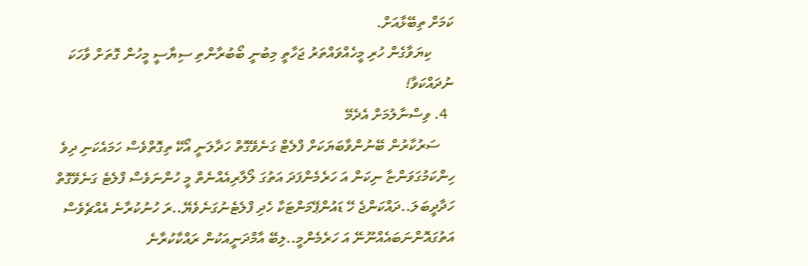ކަމަށް ތިބޭޅާއަށް.
      ކިޔަވާގެން ހުރި މީހެއްވައްތަރު ޖަހާތީ މިބުނީ ބޯބުރާންތި ސިޔާސީ މީހުން ގޮތަށް ވާހަކަ ނުދައްކަވާ!
  4. ވިސްނާލުމަށް އެދެމޭ
    ސަރުކާރުން ބޭނުންވާބަޔަކަށް ފްލެޓް ގަނެވޭގޮތް ހަދާލަނީ އޯކޭ ތިގޮތްވެސް ހަމައެކަނި ދިވެ ހިންކަމުގަވަންޏާ ނިކަން އަ ހަރެމެންފަދަ އަތުގަ ލޯލާރިއެއްނެތް މީ ހުންނަވެސް ފްލެޓެ ގަނެވޭގޮތް ހަދާދީބަލަ..ދައްކަންޖެ ހޭ ޑައުންޕޭމަންޓަކާ ހެދި ފްލެޓެނުގަނެވެޔޭ..ރަ ހުނުކުރާނެ އެއްޗެވެސް އަތުގައޮންނަބައެއްނޫނޭ އަ ހަރެމެންމީ..ލިބޭ އާމްދަނީއަކުން ރައްކާކުރާނެ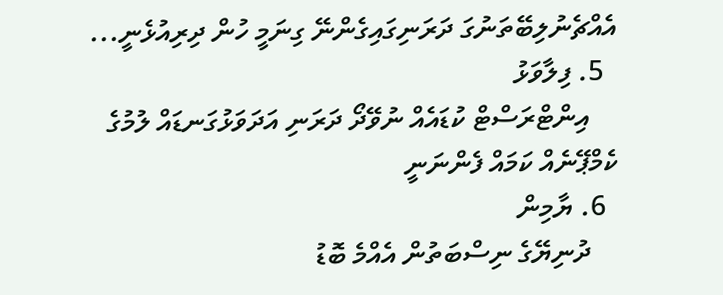އެއްޗެނުލިބޭތަނުގަ ދަރަނިގައިގެންނޭ ގިނަމީ ހުން ދިރިއުޅެނީ...
  5. ފިލާވަޅު
    އިންޓްރަސްޓް ކުޑައެއް ނުވޭދޯ ދަރަނި އަދަވަޅުގަނޑައް ލުމުގެ ކެމްޕޭނެއް ކަމައް ފެންނަނީ
  6. ޔާމިން
    ދުނިޔޭގެ ނިސްބަތުން އެއްމެ ބޮޑު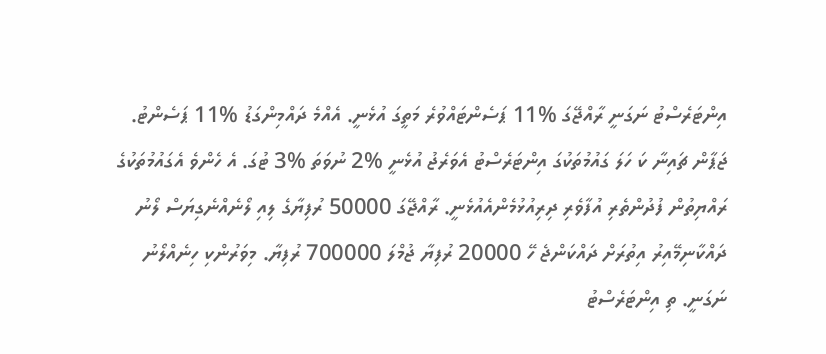އިންޓަރެސްޓު ނަގަނީ ރާއްޖޭގަ %11 ޕަސެންޓައްވުރެ މަތީގަ އުޅެނީ. އެއްމެ ދައްމިންގަޑު %11 ޕަސެންޓު. ޖަޕާން ޗައިނާ ކަ ހަލަ ގައުމުތަކުގަ އިންޓަރެސްޓު އެވަރެޖު އުޅެނީ %2 ނުވަތަ %3 ޓުގަ. އެ ހެންވެ އެގައުމުތަކުގެ ރައްޔިތުން ފުދުންތެރި އުފާވެރި ދިރިއުޅުމެންއެއުޅެނީ. ރާއްޖޭގަ 50000 ރުފިޔާގެ ލިއި ލޯނެއްނެގިޔަސް ލޯނު ދައްކާނިމޭއިރު އިތުރަށް ދައްކަންޖެ ހޭ 20000 ރުފިޔާ ޖުމްލަ 700000 ރުފިޔާ. މިވަރުންކި ހިނެއްލޯނު ނަގަނީ. ތި އިންޓަރެސްޓު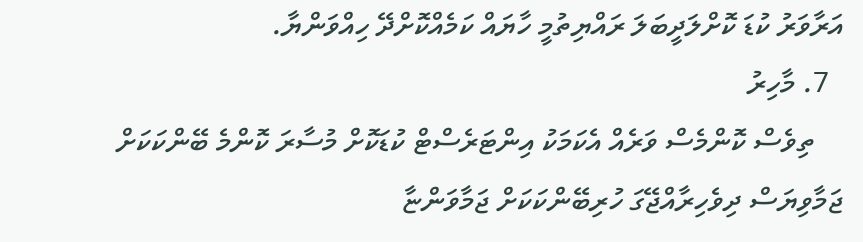އަރާވަރު ކުޑަ ކޮށްލަދީބަލަ ރައްޔިތުމީ ހާޔައް ކަމެއްކޮށްދޭ ހިއްވަންޔާ.
  7. މާހިރު
    ތިވެސް ކޮންމެސް ވަރެއް އެކަމަކު އިންޓަރެސްޓް ކުޑަކޮށް މުސާރަ ކޮންމެ ބޭންކަކަށް ޖަމާވިޔަސް ދިވެހިރާއްޖޭގަ ހުރިބޭންކަކަށް ޖަމާވަންޏާ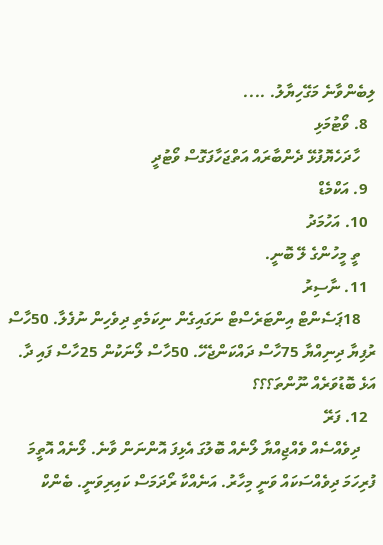ލިބެންވާނެ މަގޭހިޔާލު. ....
  8. ވޯޓުމަޅި
    ހާދަހެޔޮފުޅޭ ދެންބާރައް އަތްޖަހާފަގޮސް ވޯޓުދީ
  9. އަކްމެޑް
  10. އަހުމަދު
    ތީ މީހުންގެ ލޭ ބޮނީ.
  11. ނާސިރު
    18ޕަސެންޓް އިންޓަރެސްޓް ނަގައިގެން ނިކަމެތި ދިވެހިން ނުފެލާ. 50ހާސް ރުފިޔާ ދިނިއްޔާ 75ހާސް ދައްކަންޖެހޭ. 50ހާސް ލޯނަކުން 25ހާސް ފައި ދާ. އަޅެ ބޮޑުވަރެއް ނޫންތަ؟؟؟
  12. ފަރޭ
    ދިވެއްސެއް ވެއްޖިއްޔާ ލޯނެއް ބޮލުގަ އެޅިފަ އޮންނަން ވާނެ. ލޯނެއް އޮތީމަ ފުރިހަމަ ދިވެއްސަކައް ވަނީ މިހާރު. އަނެއްކާ ރޯދަމަސް ކައިރިވަނީ. ބެންކް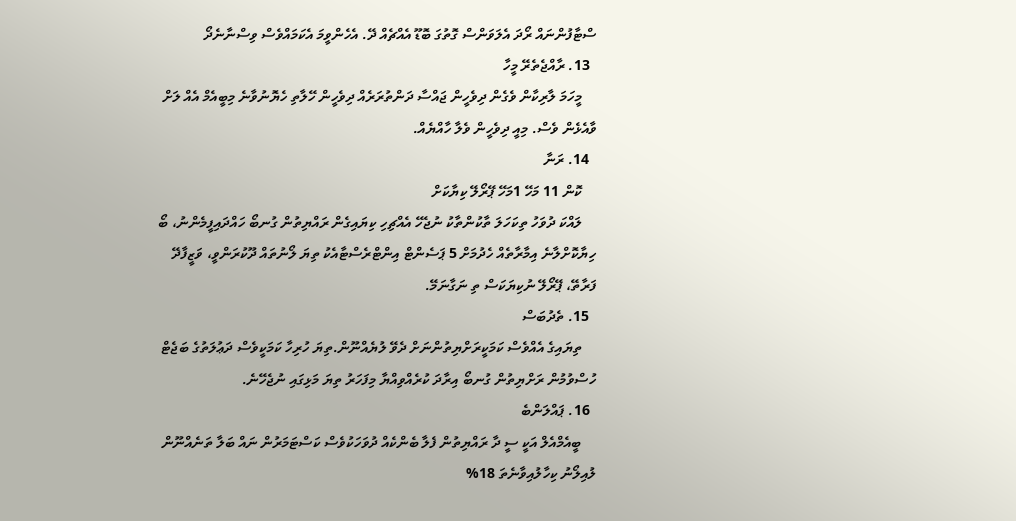ސްޓާފުންނައް ރޯދަ އެލަވަންސް ގޮތުގަ ބޮޑޫ އެއްޗެއް ދޭ. އެހެންވީމަ އެކަމައްވެސް ވިސްނާނެދޯ
  13. ރާއްޖެތެރޭ މީހާ
    މީހަމަ ލާރިކާން ވެގެން ދިވެހީން ޖައްސާ ދަންތުރަރެއް ދިވެހީން ހޭލާތި ހެޔޮނުވާނެ މިބީއެމް އެއް ލަށް ވާއެޅެން ވެސް. މިއީ ދިވެހީން ވެލާ ހާއްޔެއް.
  14. ރަނާ
    ކޮން 11 މަހޭ 1މަހޭ ޕޭރޯލޭ ކިޔާކަށް
    ލައްކަ ދުވަހު ތިކަހަލަ ތާކުންތާކު ނުޖެހޭ އެއްޗިހި ކިޔައިގެން ރައްޔިތުން ގުނބޯ ހައްދައިފީމެންނު، ބޯ ހިޔާކޮށްލާނެ އިމާރާތެއް ހެދުމަށް 5 ޕަސެންޓް އިންޓްރެސްޓާއެކު ތިޔަ ލޯނުތައް ދޫކުރަންވީ، ވަޒީފާދޭ ފަރާތޭ، ޕޭރޯލޭ ނުކިޔަކަސް ތި ނަގާނަމޭ.
  15. ތެދުބަސް
    ތިޔައިގެ އެއްވެސް ކަމަކީރަށްޔިތުންނަށް ދެވޭ ލުޔެއްނޫން.ތިޔަ ހުރިހާ ކަމަކީވެސް ދަޢުލަތުގެ ބަޖެޓް ހުސްވުމުން ރަށްޔިތުން ގުނބޯ އިރާދަ ކުރެއްވިއްޔާ މިފަހަރު ތިޔަ މަޅިގައި ނުޖެހޭނެ.
  16. ޕައްލަންބެ
    ބީއެމްއެލް އަކީ ސީ ދާ ރައްޔިތުން ފެލާ ބެންކެއް ދުވަހަކުވެސް ކަސްޓަމަރުން ނައް ބަލާ ތަނެއްނޫން ލުއިލޯނު ކިހާލުއިވާނެތަ 18%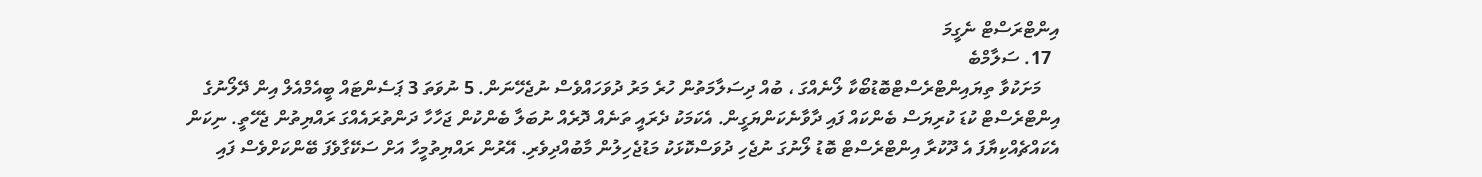އިންޓްރަސްޓް ނެގީމަ
  17. ސަލާމްބެ
    މަށަކުވާ ތިޔައިންޓްރެސްޓްބޮޑުބޯކާ ލޯނެއްގަ ، ބުއް ދިސަލާމަތުން ހުރެ މަރު ދުވަހައްވެސް ނުޖެހޭނަން. 5 ނުވަތަ 3 ޕަސެންޓައް ބީއެމްއެލް އިން ދޭލޯނުގެ އިންޓްރެސްޓް ކުޑަ ކުރިޔަސް ބެންކައް ފައި ދާވާނެކަންޔަގީން. އެކަމަކު ދެރައީ ތަނެއް ދޮރެއް ނުބަލާ ބެންކުން ޖަހާހާ ދަންތުރައެއްގަ ރައްޔިތުން ޖެހޭތީ. ނިކަން އެކައްޗެއްކިޔާފަ އެ ދޫކުރާ އިންޓްރެސްޓް ބޮޑު ލޯނުގަ ނުޖެހި ދުވަސްކޮޅަކު މަޑުޖެހިލުން މާބުއްދިވެރި. އޭރުން ރައްޔިތުމީހާ އަށް ސަކޭގާވެފަ ބޭންކަށްވެސް ފައި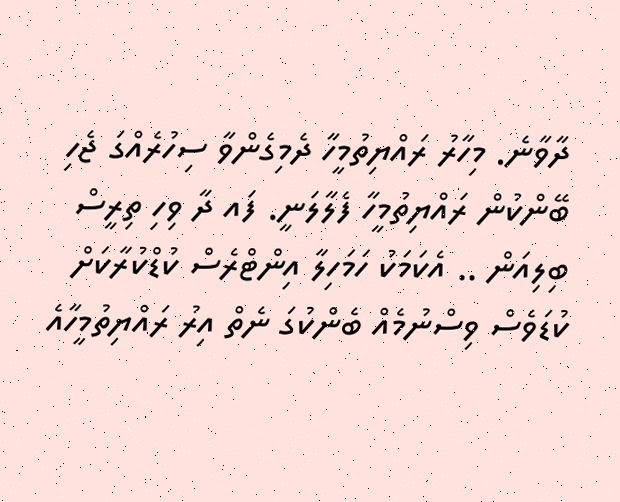ދާވާނެ. މިހާރު ރައްޔިތުމީހާ ދެމިގެންވާ ސިހުރެއްގަ ޖެހި ބޭންކުން ރައްޔިތުމީހާ ފެލާލަނީ. ފައ ދާ ވިހި ތިރީސް ބިލިއަން .. އެކަމަކު ހަމަހިލާ އިންޓްރެސް ކުޑްކުރާކަށް ކުޑަވެސް ވިސްނުމެއް ބެންކުގަ ނެތް އިރު ރައްޔިތުމީހާއެ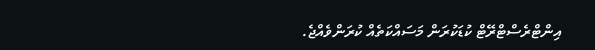އިންޓްރެސްޓްރޭޓް ކުޑަކުރަން މަސައްކަތެއް ކުރަންވެއްޖެ.